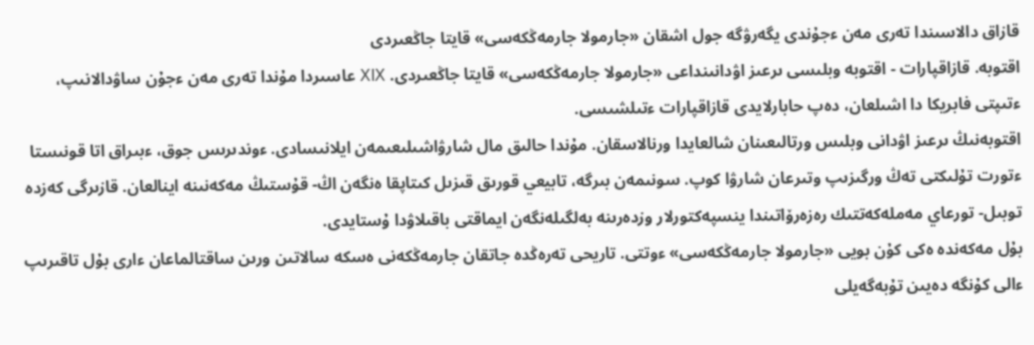قازاق دالاسىندا تەرى مەن ءجۇندى يگەرۋگە جول اشقان «جارمولا جارمەڭكەسى» قايتا جاڭعىردى
اقتوبە. قازاقپارات - اقتوبە وبلىسى ىرعىز اۋدانىنداعى «جارمولا جارمەڭكەسى» قايتا جاڭعىردى. ⅩⅨ عاسىردا مۇندا تەرى مەن ءجۇن ساۋدالانىپ، ءتىپتى فابريكا دا اشىلعان، دەپ حابارلايدى قازاقپارات ءتىلشىسى.
اقتوبەنىڭ ىرعىز اۋدانى وبلىس ورتالىعىنان شالعايدا ورنالاسقان. مۇندا حالىق مال شارۋاشىلىعىمەن ايلانىسادى. ءوندىرىس جوق، ءبىراق اتا قونىستا ءتورت تۇلىكتى تەڭ ورگىزىپ وتىرعان شارۋا كوپ. سونىمەن بىرگە، تابيعي قورىق قىزىل كىتاپقا ەنگەن اڭ- قۇستىڭ مەكەنىنە اينالعان. قازىرگى كەزدە توبىل- تورعاي مەملەكەتتىك رەزەرۆاتىندا ينسپەكتورلار وزدەرىنە بەلگىلەنگەن ايماقتى باقىلاۋدا ۇستايدى.
بۇل مەكەندە ەكى كۇن بويى «جارمولا جارمەڭكەسى» ءوتتى. تاريحى تەرەڭدە جاتقان جارمەڭكەنى ەسكە سالاتىن ورىن ساقتالماعان ءارى بۇل تاقىرىپ ءالى كۇنگە دەيىن تۇبەگەيلى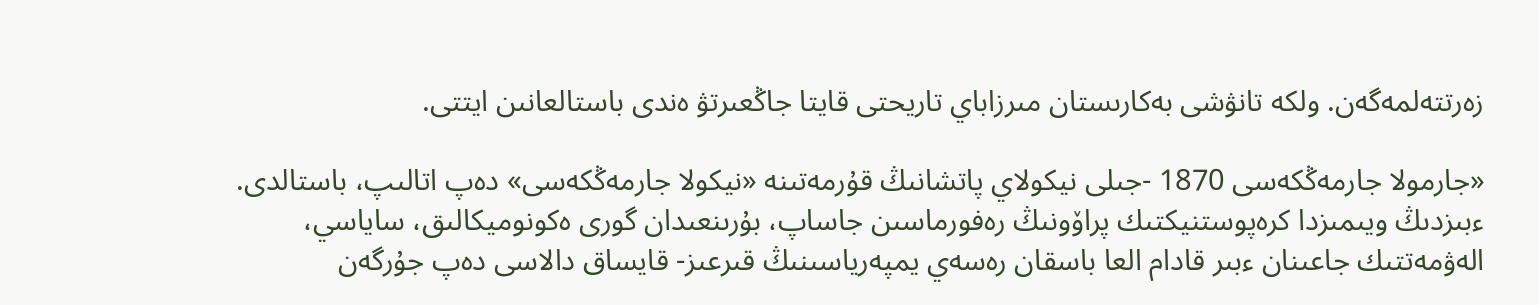زەرتتەلمەگەن. ولكە تانۋشى بەكارىستان مىرزاباي تاريحتى قايتا جاڭعىرتۋ ەندى باستالعانىن ايتتى.

«جارمولا جارمەڭكەسى 1870 -جىلى نيكولاي پاتشانىڭ قۇرمەتىنە «نيكولا جارمەڭكەسى» دەپ اتالىپ، باستالدى. ءبىزدىڭ ويىمىزدا كرەپوستنيكتىك پراۆونىڭ رەفورماسىن جاساپ، بۇرىنعىدان گورى ەكونوميكالىق، ساياسي، الەۋمەتتىك جاعىنان ءبىر قادام العا باسقان رەسەي يمپەرياسىنىڭ قىرعىز- قايساق دالاسى دەپ جۇرگەن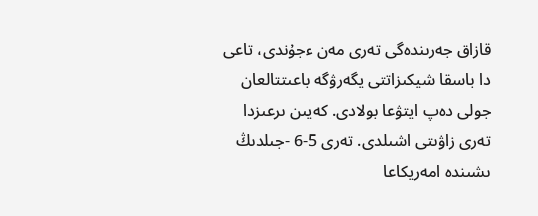قازاق جەرىندەگى تەرى مەن ءجۇندى، تاعى دا باسقا شيكىزاتتى يگەرۋگە باعىتتالعان جولى دەپ ايتۋعا بولادى. كەيىن ىرعىزدا تەرى زاۋىتى اشىلدى. تەرى 5-6 -جىلدىڭ ىشىندە امەريكاعا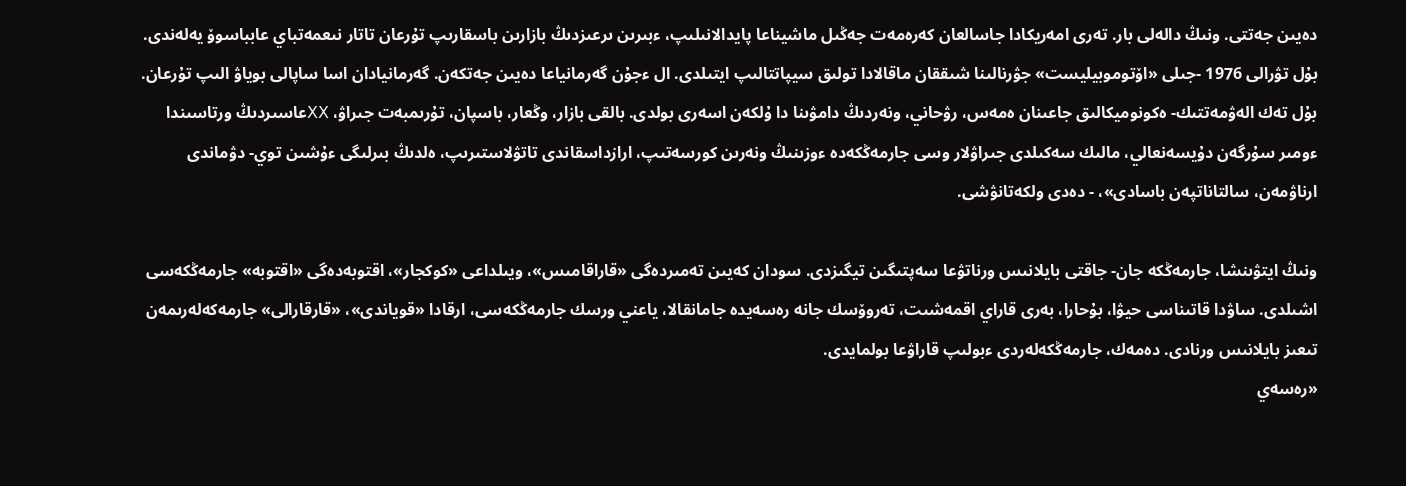دەيىن جەتتى. ونىڭ دالەلى بار. تەرى امەريكادا جاسالعان كەرەمەت جەڭىل ماشيناعا پايدالانىلىپ، ءبىرىن ىرعىزدىڭ بازارىن باسقارىپ تۇرعان تاتار نىعمەتباي عابباسوۆ يەلەندى. بۇل تۋرالى 1976 -جىلى «اۆتوموبيليست» جۋرنالىنا شىققان ماقالادا تولىق سيپاتتالىپ ايتىلدى. ال ءجۇن گەرمانياعا دەيىن جەتكەن. گەرمانيادان اسا ساپالى بوياۋ الىپ تۇرعان. بۇل تەك الەۋمەتتىك- ەكونوميكالىق جاعىنان ەمەس، رۋحاني، ونەردىڭ دامۋىنا دا ۇلكەن اسەرى بولدى. بالقى بازار، وڭعار، باسپان، تۇرىمبەت جىراۋ، ⅩⅩعاسىردىڭ ورتاسىندا ءومىر سۇرگەن دۇيسەنعالي، مالىك سەكىلدى جىراۋلار وسى جارمەڭكەدە ءوزىنىڭ ونەرىن كورسەتىپ، ارازداسقاندى تاتۋلاستىرىپ، ەلدىڭ بىرلىگى ءۇشىن توي- دۋماندى ارناۋمەن، سالتاناتپەن باسادى»، - دەدى ولكەتانۋشى.

ونىڭ ايتۋىنشا، جارمەڭكە جان- جاقتى بايلانىس ورناتۋعا سەپتىگىن تيگىزدى. سودان كەيىن تەمىردەگى «قاراقامىس»، ويىلداعى «كوكجار»، اقتوبەدەگى «اقتوبە» جارمەڭكەسى اشىلدى. ساۋدا قاتىناسى حيۋا، بۇحارا، بەرى قاراي اقمەشىت، تەروۆسك جانە رەسەيدە جامانقالا، ياعني ورسك جارمەڭكەسى، ارقادا «قوياندى»، «قارقارالى» جارمەكەلەرىمەن تىعىز بايلانىس ورنادى. دەمەك، جارمەڭكەلەردى ءبولىپ قاراۋعا بولمايدى.
«رەسەي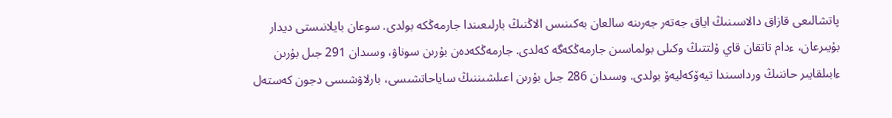پاتشالىعى قازاق دالاسىنىڭ اياق جەتەر جەرىنە سالعان بەكىنىس الاڭنىڭ بارلىعىندا جارمەڭكە بولدى. سوعان بايلانىستى ديدار بۇيىرعان، ءدام تاتقان قاي ۇلتتىڭ وكىلى بولماسىن جارمەڭكەگە كەلدى. جارمەڭكەدەن بۇرىن سوناۋ، وسىدان 291 جىل بۇرىن ءابىلقايىر حاننىڭ ورداسىندا تيەۆكەليەۆ بولدى. وسىدان 286 جىل بۇرىن اعىلشىننىڭ ساياحاتشىسى، بارلاۋشىسى دجون كەستەل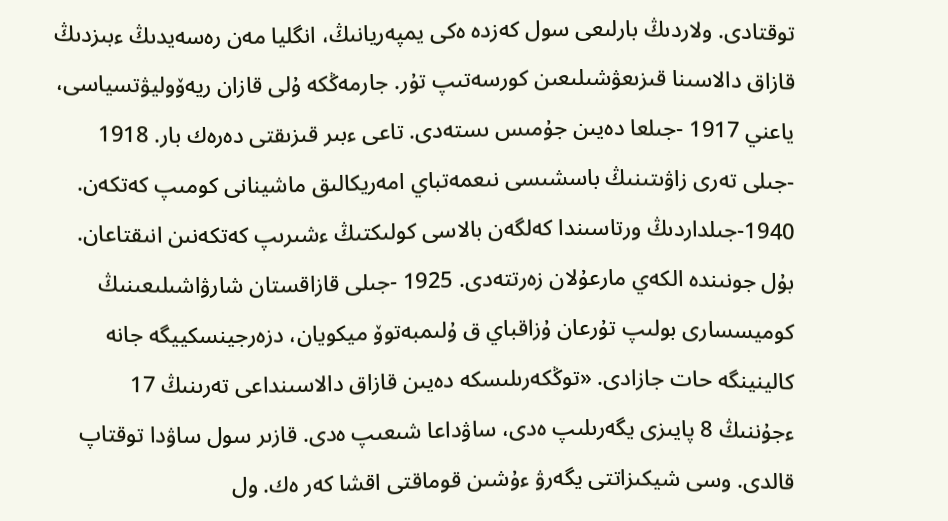توقتادى. ولاردىڭ بارلىعى سول كەزدە ەكى يمپەريانىڭ، انگليا مەن رەسەيدىڭ ءبىزدىڭ قازاق دالاسىنا قىزىعۋشىلىعىن كورسەتىپ تۇر. جارمەڭكە ۇلى قازان ريەۆوليۋتسياسى، ياعني 1917 -جىلعا دەيىن جۇمىس ىستەدى. تاعى ءبىر قىزىقتى دەرەك بار. 1918 -جىلى تەرى زاۋىتىنىڭ باسشىسى نىعمەتباي امەريكالىق ماشينانى كومىپ كەتكەن. 1940-جىلداردىڭ ورتاسىندا كەلگەن بالاسى كولىكتىڭ ءشىرىپ كەتكەنىن انىقتاعان. بۇل جونىندە الكەي مارعۇلان زەرتتەدى. 1925 -جىلى قازاقستان شارۋاشىلىعىنىڭ كوميسسارى بولىپ تۇرعان ۇزاقباي ق ۇلىمبەتوۆ ميكويان، دزەرجينسكييگە جانە كالينينگە حات جازادى. «توڭكەرىلىسكە دەيىن قازاق دالاسىنداعى تەرىنىڭ 17 ءجۇننىڭ 8 پايىزى يگەرىلىپ ەدى، ساۋداعا شىعىپ ەدى. قازىر سول ساۋدا توقتاپ قالدى. وسى شيكىزاتتى يگەرۋ ءۇشىن قوماقتى اقشا كەر ەك. ول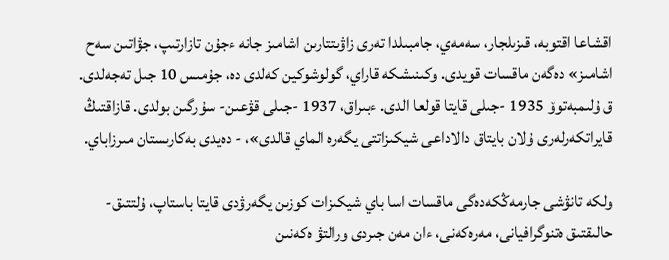اقشاعا اقتوبە، قىزىلجار، سەمەي، جامبىلدا تەرى زاۋىتتارىن اشامىز جانە ءجۇن تازارتىپ، جۋاتىن سەح اشامىز» دەگەن ماقسات قويدى. وكىنىشكە قاراي، گولوشوكين كەلدى دە، جۇمىس 10 جىل تەجەلدى. ق ۇلىمبەتوۆ 1935 -جىلى قايتا قولعا الدى. ءبىراق، 1937 -جىلى قۋعىن- سۇرگىن بولدى. قازاقتىڭ قايراتكەرلەرى ۇلان بايتاق دالاداعى شيكىزاتتى يگەرە الماي قالدى»، - دەيدى بەكارىستان مىرزاباي.

ولكە تانۋشى جارمەڭكەدەگى ماقسات اسا باي شيكىزات كوزىن يگەرۋدى قايتا باستاپ، ۇلتتىق- حالىقتىق ەتنوگرافيانى، مەرەكەنى، ءان مەن جىردى ورالتۋ ەكەنىن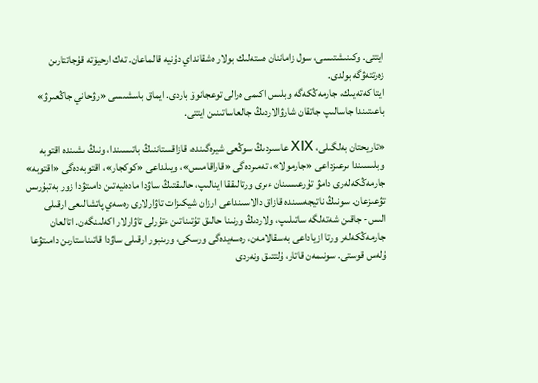ايتتى. وكىنىشتىسى، سول زاماننان ەستەلىك بولار ەشقانداي دۇنيە قالماعان. تەك ارحيۆتە قۇجاتتارىن زەرتتەۋگە بولدى.
ايتا كەتەيىك، جارمەڭكەگە وبلىس اكىمى ەرالى توعجانوۆ باردى. ايماق باسشىسى «رۋحاني جاڭعىرۋ» باعىتىندا جاسالىپ جاتقان شارۋالاردىڭ جالعاساتىنىن ايتتى.

«تاريحتان بەلگىلى، ⅩⅨ عاسىردىڭ سوڭعى شيرەگىندە، قازاقستاننىڭ باتىسىندا، ونىڭ ىشىندە اقتوبە وبلىسىندا ىرعىزداعى «جارمولا»، تەمىردەگى «قاراقامىس»، ويىلداعى «كوكجار»، اقتوبەدەگى «اقتوبە» جارمەڭكەلەرى دامۋ تۇرعىسىنان ءىرى ورتالىققا اينالىپ، حالىقتىڭ ساۋدا مادەنيەتىن دامىتۋدا زور بەتبۇرىس تۋعىزعان. سونىڭ ناتيجەسىندە قازاق دالاسىنداعى ارزان شيكىزات تاۋارلارى رەسەي پاتشالىعى ارقىلى الىس- جاقىن شەتەلگە ساتىلىپ، ولاردىڭ ورنىنا حالىق تۇتىناتىن ءتۇرلى تاۋارلار اكەلىنگەن. اتالعان جارمەڭكەلەر ورتا ازياداعى بەسقالامەن، رەسەيدەگى ورسكى، ورىنبور ارقىلى ساۋدا قاتىناستارىن دامىتۋعا ۇلەس قوستى. سونىمەن قاتار، ۇلتتىق ونەردى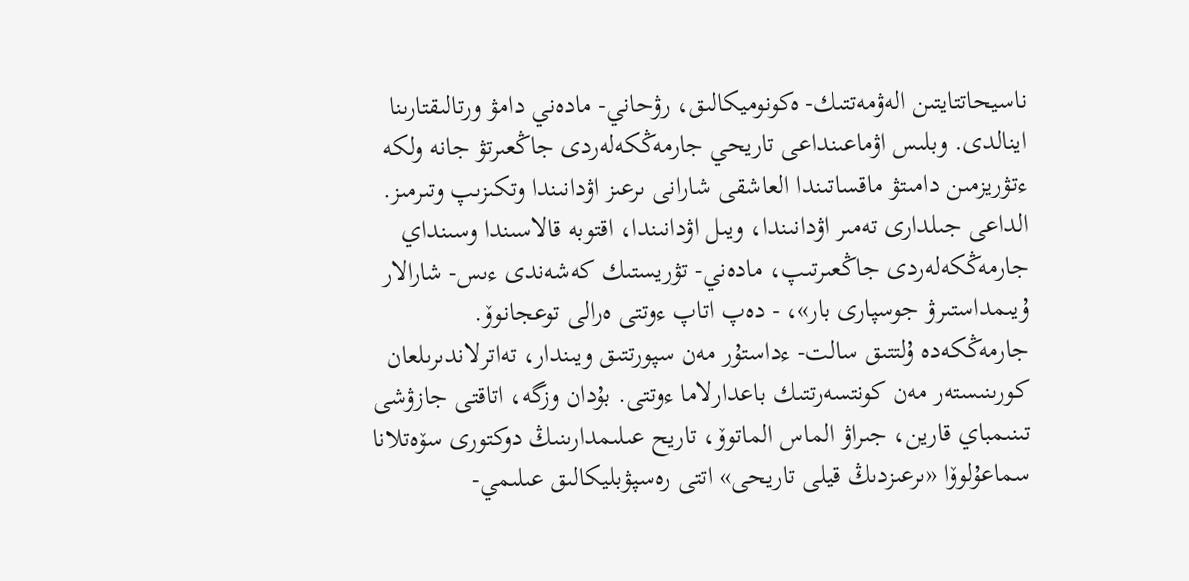ناسيحاتتايتىن الەۋمەتتىك- ەكونوميكالىق، رۋحاني- مادەني دامۋ ورتالىقتارىنا اينالدى. وبلىس اۋماعىنداعى تاريحي جارمەڭكەلەردى جاڭعىرتۋ جانە ولكە ءتۋريزمىن دامىتۋ ماقساتىندا العاشقى شارانى ىرعىز اۋدانىندا وتكىزىپ وتىرمىز. الداعى جىلدارى تەمىر اۋدانىندا، ويىل اۋدانىندا، اقتوبە قالاسىندا وسىنداي جارمەڭكەلەردى جاڭعىرتىپ، مادەني- تۋريستىك كەشەندى ءىس- شارالار ۇيىمداستىرۋ جوسپارى بار»، - دەپ اتاپ ءوتتى ەرالى توعجانوۆ.
جارمەڭكەدە ۇلتتىق سالت- ءداستۇر مەن سپورتتىق ويىندار، تەاترلاندىرىلعان كورىنىستەر مەن كونتسەرتتىك باعدارلاما ءوتتى. بۇدان وزگە، اتاقتى جازۋشى تىنىمباي قارين، جىراۋ الماس الماتوۆ، تاريح عىلىمدارىنىڭ دوكتورى سۆەتلانا سماعۇلوۆا «ىرعىزدىڭ قيلى تاريحى» اتتى رەسپۋبليكالىق عىلىمي-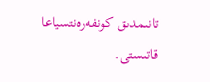تانىمدىق كونفەرەنتسياعا قاتىستى.